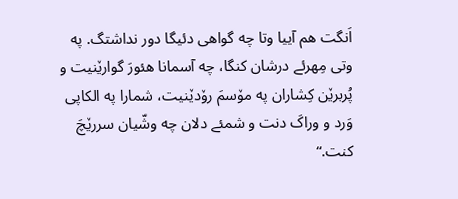اَنگت هم آییا وتا چه گواهی دئیگا دور نداشتگ. په وتی مِهرئے درشان کنگا، چه آسمانا هئورَ گوارێنیت و پُربرێن کِشاران په مۆسمَ رۆدێنیت، شمارا په الکاپی وَرد و وراکَ دنت و شمئے دلان چه وشّیان سررێچَ کنت.“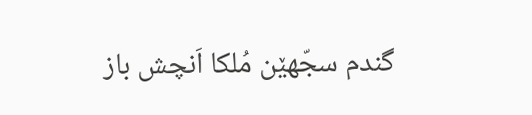گندم سجّهێن مُلکا اَنچش باز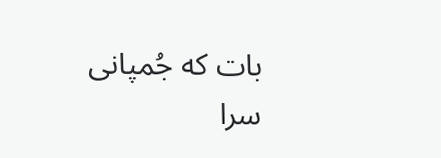بات که جُمپانی سرا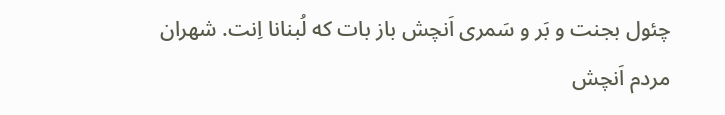چئول بجنت و بَر و سَمری اَنچش باز بات که لُبنانا اِنت. شهران مردم اَنچش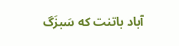آباد باتنت که سَبزَگ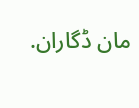مان ڈگاران.